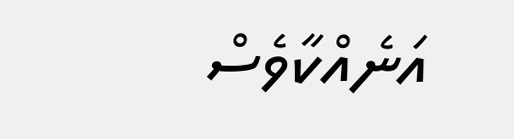އަނެއްކާވެސް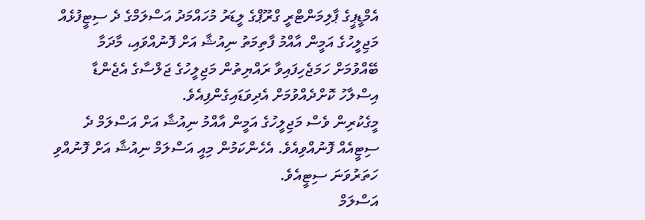އެމްޑީޕީގެ ޕާލިމަންޓްރީ ގްރޫޕްގެ ލީޑަރު މުހައްމަދު އަސްލަމްގެ ދެ ސިޓީފުޅެއް މަޖިލީހުގެ އަމީން އާއްމު ފާތިމަތު ނިއުޝާ އަށް ފޮނުއްވައި، މާދަމާ ބޭއްވުމަށް ހަމަޖެހިފައިވާ ރައްޔިތުން މަޖިލީހުގެ ޖަލްސާގެ އެޖެންޑާ އިސްލާހު ކޮށްދެއްވުމަށް އެދިވަޑައިގެންފިއެވެ.
މީގެކުރިން ވެސް މަޖިލީހުގެ އަމީން އާއްމު ނިއުޝާ އަށް އަސްލަމް ދެ ސިޓީއެއް ފޮނުއްވިއެވެ. އެހެންކަމުން މިއީ އަސްލަމް ނިއުޝާ އަށް ފޮނުއްވި ހަތަރުވަނަ ސިޓީއެވެ.
އަސްލަމް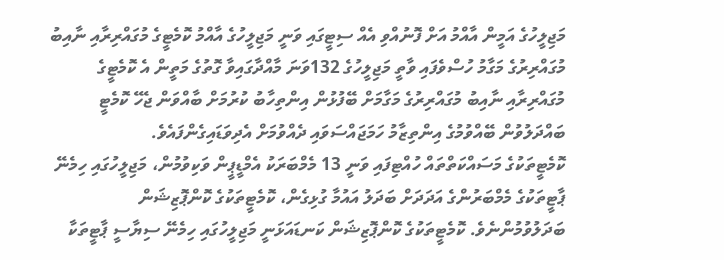މަޖިލީހުގެ އަމީން އާއްމު އަށް ފޮނުއްވި އެއް ސިޓީގައި ވަނީ މަޖިލީހުގެ އާއްމު ކޮމެޓީގެ މުގައްރިރާއި ނާއިބު މުގައްރިރުގެ މަގާމު ހުސްވެފައި ވާތީ މަޖިލީހުގެ 132ވަނަ މާއްދާގައިވާ ގޮތުގެ މަތީން އެ ކޮމެޓީގެ މުގައްރިރާއި ނާއިބު މުގައްރިރުގެ މަގާމަށް ބޭފުޅުން އިންތިހާބު ކުރުމަށް ބާއްވަން ޖެހޭ ކޮމެޓީ ބައްދަލުވުން ބޭއްވުމުގެ އިންތިޒާމު ހަމަޖައްސަވައި ދެއްވުމަށް އެދިވަޑައިގެންފައެވެ.
ކޮމެޓީތަކުގެ މަސައްކަތްތައް ހުއްޓިފައި ވަނީ 13 މެމްބަރަކު އެމްޑީޕީން ވަކިވުމުން، މަޖިލީހުގައި ހިމެނޭ ޕާޓީތަކުގެ މެމްބަރުންގެ އަދަދަށް ބަދަލު އައުމާ ގުޅިގެން، ކޮމެޓީތަކުގެ ކޮންޕޮޒިޝަން ބަދަލުވުމުންނެވެ. ކޮމެޓީތަކުގެ ކޮންޕޮޒިޝަން ކަނޑައަޅަނީ މަޖިލީހުގައި ހިމެނޭ ސިޔާސީ ޕާޓީތަކާ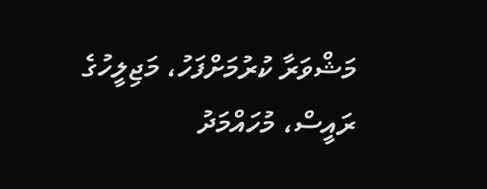މަޝްވަރާ ކުރުމަށްފަހު، މަޖިލީހުގެ ރައީސް، މުހައްމަދު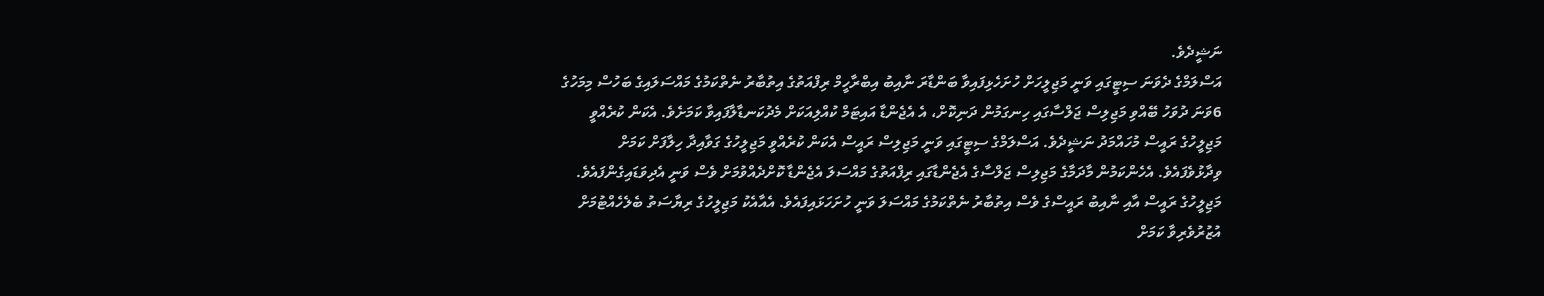ނަޝީދެވެ.
އަސްލަމްގެ ދެވަނަ ސިޓީގައި ވަނީ މަޖިލީހަށް ހުށަހެޅިފައިވާ ބަންޑާރަ ނާއިބު އިބްރާހީމް ރިފްއަތުގެ އިތުބާރު ނެތްކަމުގެ މައްސަލައިގެ ބަހުސް މިމަހުގެ 6ވަނަ ދުވަހު ބޭއްވި މަޖިލިސް ޖަލްސާގައި ހިނގަމުން ދަނިކޮށް، އެ އެޖެންޑާ އައިޓަމް ކުއްލިއަކަށް މެދުކަނޑާލާފައިވާ ކަމަށެވެ. އެކަން ކުރެއްވީ މަޖިލީހުގެ ރައީސް މުހައްމަދު ނަޝީދެވެ. އަސްލަމްގެ ސިޓީގައި ވަނީ މަޖިލިސް ރައީސް އެކަން ކުރެއްވީ މަޖިލީހުގެ ގަވާއިދާ ހިލާފަށް ކަމަށް ވިދާޅުވެފައެވެ. އެހެންކަމުން މާދަމާގެ މަޖިލިސް ޖަލްސާގެ އެޖެންޑާގައި ރިފްއަތުގެ މައްސަލަ އެޖެންޑާ ކޮށްދެއްވުމަށް ވެސް ވަނީ އެދިވަޑައިގެންފައެވެ.
މަޖިލީހުގެ ރައީސް އާއި ނާއިބު ރައީސްގެ ވެސް އިތުބާރު ނެތްކަމުގެ މައްސަލަ ވަނީ ހުށަހަޅައިފައެވެ. އެއާއެކު މަޖިލީހުގެ ރިޔާސަތު ބެލެހެއްޓުމަށް އުޒުރުވެރިވާ ކަމަށް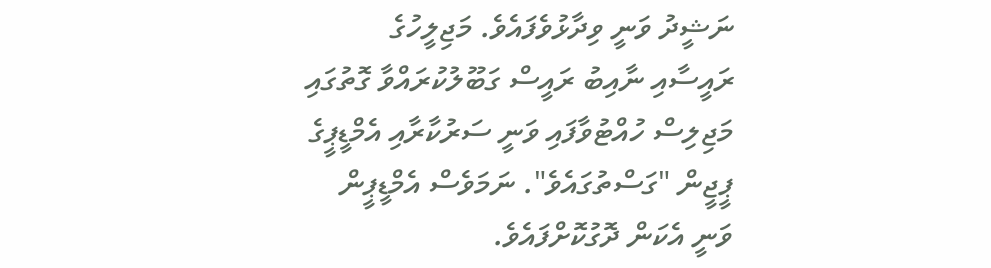ނަޝީދު ވަނީ ވިދާޅުވެފައެވެ. މަޖިލީހުގެ ރައީސާއި ނާއިބު ރައީސް ގަބޫލުކުރައްވާ ގޮތުގައި މަޖިލިސް ހުއްޓުވާފައި ވަނީ ސަރުކާރާއި އެމްޑީޕީގެ ޕީޖީން "ގަސްތުގައެވެ". ނަމަވެސް އެމްޑީޕީން ވަނީ އެކަން ދޮގުކޮށްފައެވެ.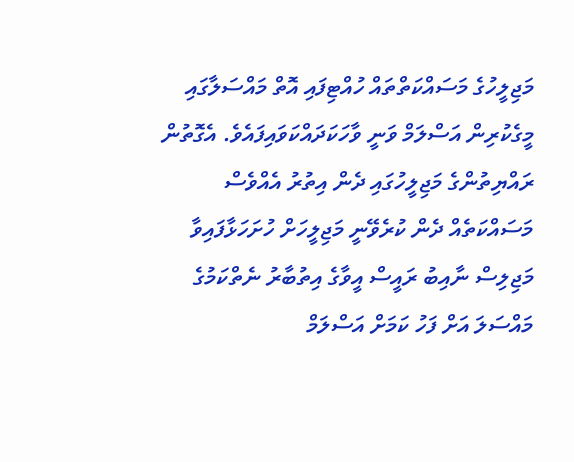މަޖިލީހުގެ މަސައްކަތްތައް ހުއްޓިފައި އޮތް މައްސަލާގައި މީގެކުރިން އަސްލަމް ވަނީ ވާހަކަދައްކަވައިފައެވެ. އެގޮތުން ރައްޔިތުންގެ މަޖިލީހުގައި ދެން އިތުރު އެއްވެސް މަސައްކަތެއް ދެން ކުރެވޭނީ މަޖިލީހަށް ހުށަހަޅާފައިވާ މަޖިލިސް ނާއިބު ރައީސް އީވާގެ އިތުބާރު ނެތްކަމުގެ މައްސަލަ އަށް ފަހު ކަމަށް އަސްލަމް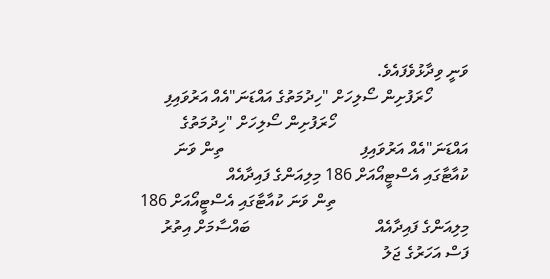ވަނީ ވިދާޅުވެފައެވެ.
         ހޯރަފުށިން ސޯލިހަށް "ހިދުމަތުގެ އައްޑަނަ"އެއް އަރުވައިފި
                                ހޯރަފުށިން ސޯލިހަށް "ހިދުމަތުގެ އައްޑަނަ"އެއް އަރުވައިފި                                 ތިން ވަނަ ކުއާޓާގައި އެސްޓީއޯއަށް 186 މިލިއަންގެ ފައިދާއެއް
                                ތިން ވަނަ ކުއާޓާގައި އެސްޓީއޯއަށް 186 މިލިއަންގެ ފައިދާއެއް                              ބައްސާމަށް އިތުރު ފަސް އަހަރުގެ ޖަލު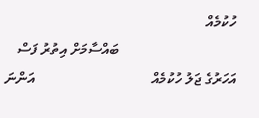ހުކުމެއް
                                ބައްސާމަށް އިތުރު ފަސް އަހަރުގެ ޖަލު ހުކުމެއް                                އަންނަ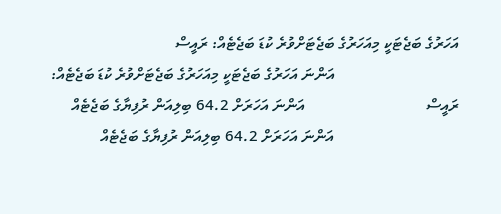އަހަރުގެ ބަޖެޓަކީ މިއަހަރުގެ ބަޖެޓަށްވުރެ ކުޑަ ބަޖެޓެއް: ރައީސް
                                އަންނަ އަހަރުގެ ބަޖެޓަކީ މިއަހަރުގެ ބަޖެޓަށްވުރެ ކުޑަ ބަޖެޓެއް: ރައީސް                               އަންނަ އަހަރަށް 64.2 ބިލިއަން ރުފިޔާގެ ބަޖެޓެއް
                                އަންނަ އަހަރަށް 64.2 ބިލިއަން ރުފިޔާގެ ބަޖެޓެއް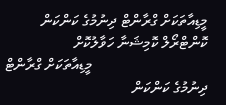މީޑިއާތަކަށް ގްރާންޓް ދިނުމުގެ ކަންކަން ކޮންޓްރޯލް ކޮމިޝަނާ ހަވާލުކޮށް
                                މީޑިއާތަކަށް ގްރާންޓް ދިނުމުގެ ކަންކަން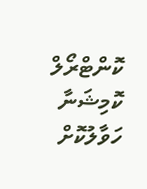ކޮންޓްރޯލް ކޮމިޝަނާ ހަވާލުކޮށް